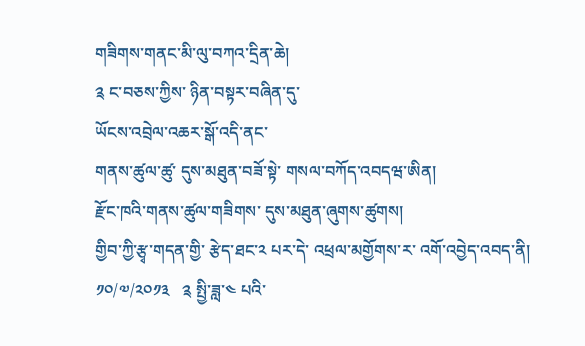གཟིགས་གནང་མི་ལུ་བཀའ་དྲིན་ཆེ།
༉ ང་བཅས་ཀྱིས་ ཉིན་བསྟར་བཞིན་དུ་
ཡོངས་འབྲེལ་འཆར་སྒོ་འདི་ནང་
གནས་ཚུལ་ཚུ་ དུས་མཐུན་བཟོ་སྟེ་ གསལ་བཀོད་འབདཝ་ཨིན།
རྫོང་ཁའི་གནས་ཚུལ་གཟིགས་ དུས་མཐུན་ཞུགས་ཚུགས།
གྱིབ་ཀྱི་རྩྭ་གདན་གྱི་ རྩེད་ཐང་༢ པར་དེ་ འཕྲལ་མགྱོགས་ར་ འགོ་འབྱེད་འབད་ནི།
༡༠/༧/༢༠༡༣   ༉ སྤྱི་ཟླ་༤ པའི་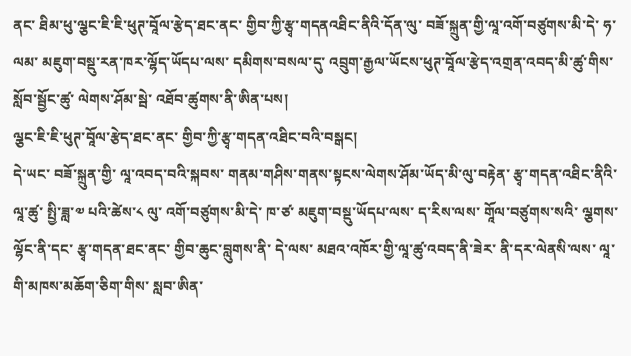ནང་ ཐིམ་ཕུ་ལྕང་ཇི་ཇི་ཕུཊ་བཱོལ་རྩེད་ཐང་ནང་ གྱིབ་ཀྱི་རྩྭ་གདནའཐིང་ནིའི་དོན་ལུ་ བཟོ་སྐྲུན་གྱི་ལཱ་འགོ་བཙུགས་མི་དེ་ ཧ་ལམ་ མཇུག་བསྡུ་རན་ཁར་ལྷོད་ཡོདཔ་ལས་ དམིགས་བསལ་དུ་ འབྲུག་རྒྱལ་ཡོངས་ཕུཊ་བཱོལ་རྩེད་འགྲན་འབད་མི་ཚུ་གིས་ སློབ་སྦྱོང་ཚུ་ ལེགས་ཤོམ་སྦེ་ འཐོབ་ཚུགས་ནི་ཨིན་པས།
ལྕང་ཇི་ཇི་ཕུཊ་བཱོལ་རྩེད་ཐང་ནང་ གྱིབ་ཀྱི་རྩྭ་གདན་འཐིང་བའི་བསྒང།
དེ་ཡང་ བཟོ་སྐྲུན་གྱི་ ལཱ་འབད་བའི་སྐབས་ གནམ་གཤིས་གནས་སྟངས་ལེགས་ཤོམ་ཡོད་མི་ལུ་བརྟེན་ རྩྭ་གདན་འཐིང་ནིའི་ལཱ་ཚུ་ སྤྱི་ཟླ་༧ པའི་ཚེས་༨ ལུ་ འགོ་བཙུགས་མི་དེ་ ཁ་ཙ་ མཇུག་བསྡུ་ཡོདཔ་ལས་ ད་རིས་ལས་ གཱོལ་བཙུགས་སའི་ ལྕགས་ལྷོང་ནི་དང་ རྩྭ་གདན་ཐང་ནང་ གྱིབ་ཆུང་བླུགས་ནི་ དེ་ལས་ མཐའ་འཁོར་གྱི་ལཱ་ཚུ་འབད་ནི་ཟེར་ ནི་དར་ལེནསི་ལས་ ལཱ་གི་མཁས་མཆོག་ཅིག་གིས་ སླབ་ཨིན་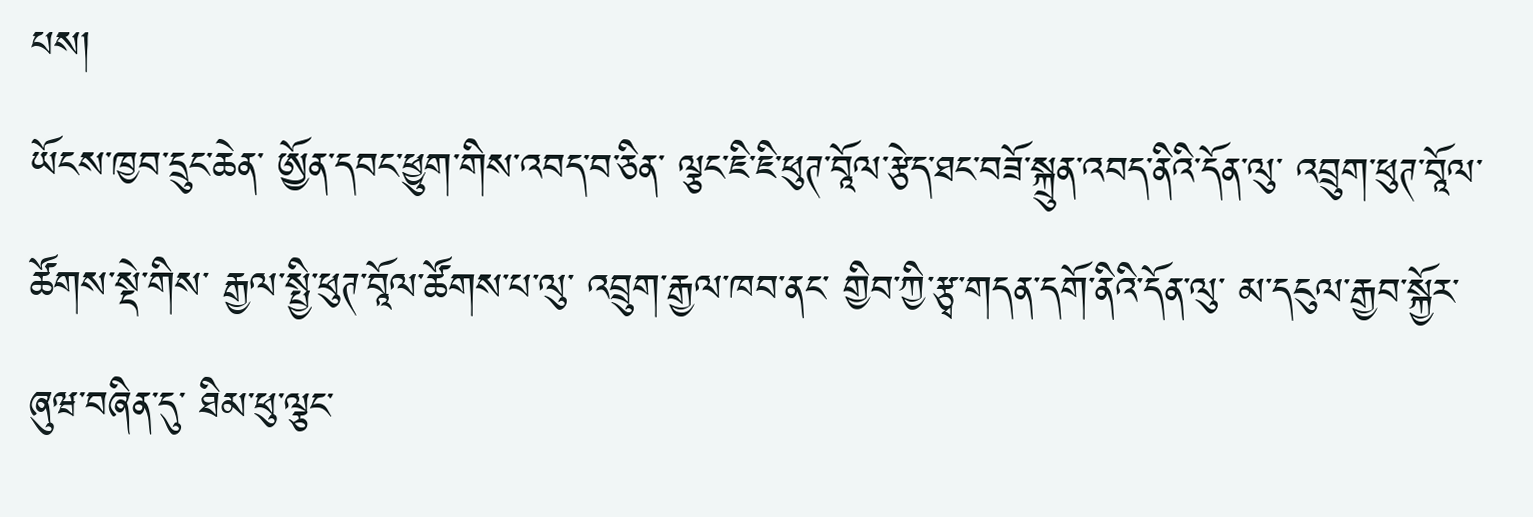པས།
ཡོངས་ཁྱབ་དྲུང་ཆེན་ ཨྱོན་དབང་ཕྱུག་གིས་འབད་བ་ཅིན་ ལྕང་ཇི་ཇི་ཕུཊ་བཱོལ་རྩེད་ཐང་བཟོ་སྐྲུན་འབད་ནིའི་དོན་ལུ་ འབྲུག་ཕུཊ་བཱོལ་ཚོགས་སྡེ་གིས་ རྒྱལ་སྤྱི་ཕུཊ་བཱོལ་ཚོགས་པ་ལུ་ འབྲུག་རྒྱལ་ཁབ་ནང་ གྱིབ་ཀྱི་རྩྭ་གདན་དགོ་ནིའི་དོན་ལུ་ མ་དངུལ་རྒྱབ་སྐྱོར་ཞུཝ་བཞིན་དུ་ ཐིམ་ཕུ་ལྕང་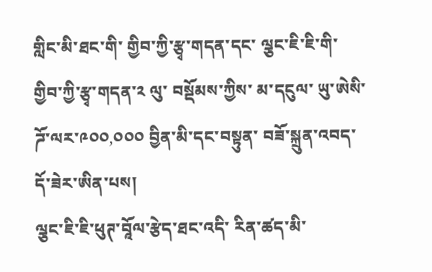གླིང་མི་ཐང་གི་ གྱིབ་ཀྱི་རྩྭ་གདན་དང་ ལྕང་ཇི་ཇི་གི་ གྱིབ་ཀྱི་རྩྭ་གདན་༢ ལུ་ བསྡོམས་ཀྱིས་ མ་དངུལ་ ཡུ་ཨེསི་ཌོ་ལར་༩༠༠,༠༠༠ བྱིན་མི་དང་བསྟུན་ བཟོ་སྐྲུན་འབད་དོ་ཟེར་ཨིན་པས།
ལྕང་ཇི་ཇི་ཕུཊ་བཱོལ་རྩེད་ཐང་འདི་ རིན་ཚད་མི་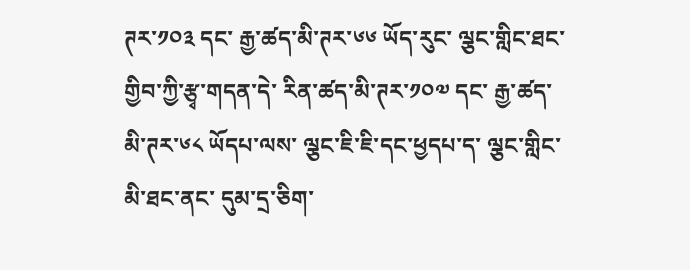ཊར་༡༠༣ དང་ རྒྱ་ཚད་མི་ཊར་༦༦ ཡོད་རུང་ ལྕང་གླིང་ཐང་གྱིབ་ཀྱི་རྩྭ་གདན་དེ་ རིན་ཚད་མི་ཊར་༡༠༧ དང་ རྒྱ་ཚད་མི་ཊར་༦༨ ཡོདཔ་ལས་ ལྕང་ཇི་ཇི་དང་ཕྱདཔ་ད་ ལྕང་གླིང་མི་ཐང་ནང་ དུམ་དྲ་ཅིག་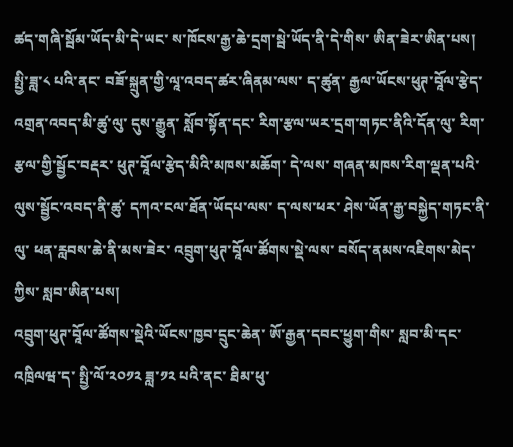ཚད་གཞི་སྦོམ་ཡོད་མི་དེ་ཡང་ ས་ཁོངས་རྒྱ་ཆེ་དྲག་སྦེ་ཡོད་ནི་དེ་གིས་ ཨིན་ཟེར་ཨིན་པས།
སྤྱི་ཟླ་༨ པའི་ནང་ བཟོ་སྐྲུན་གྱི་ལཱ་འབད་ཚར་ཞིནམ་ལས་ ད་ཚུན་ རྒྱལ་ཡོངས་ཕུཊ་བཱོལ་རྩེད་འགྲན་འབད་མི་ཚུ་ལུ་ དུས་རྒྱུན་ སློབ་སྟོན་དང་ རིག་རྩལ་ཡར་དྲག་གཏང་ནིའི་དོན་ལུ་ རིག་རྩལ་གྱི་སྦྱོང་བརྡར་ ཕུཊ་བཱོལ་རྩེད་མིའི་མཁས་མཆོག་ དེ་ལས་ གཞན་མཁས་རིག་ལྡན་པའི་ ལུས་སྦྱོང་འབད་ནི་ཚུ་ དཀའ་ངལ་ཐོན་ཡོདཔ་ལས་ ད་ལས་ཕར་ ཤེས་ཡོན་རྒྱ་བསྐྱེད་གཏང་ནི་ལུ་ ཕན་རླབས་ཆེ་ནི་མས་ཟེར་ འབྲུག་ཕུཊ་བཱོལ་ཚོགས་སྡེ་ལས་ བསོད་ནམས་འཇིགས་མེད་ཀྱིས་ སླབ་ཨིན་པས།
འབྲུག་ཕུཊ་བཱོལ་ཚོགས་སྡེའི་ཡོངས་ཁྱབ་དྲུང་ཆེན་ ཨོ་རྒྱན་དབང་ཕྱུག་གིས་ སླབ་མི་དང་འཁྲིལཝ་ད་ སྤྱི་ལོ་༢༠༡༢ ཟླ་༡༢ པའི་ནང་ ཐིམ་ཕུ་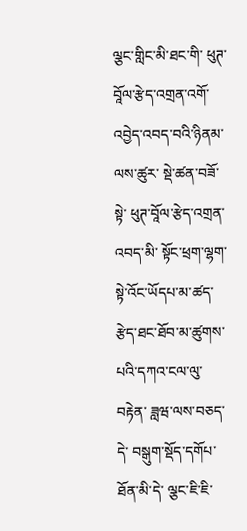ལྕང་གླིང་མི་ཐང་གི་ ཕུཊ་བཱོལ་རྩེད་འགྲན་འགོ་འབྱེད་འབད་བའི་ཉིནམ་ལས་ཚུར་ སྡེ་ཚན་བཟོ་སྟེ་ ཕུཊ་བཱོལ་རྩེད་འགྲན་འབད་མི་ སྟོང་ཕྲག་ལྷག་སྟེ་འོང་ཡོདཔ་མ་ཚད་ རྩེད་ཐང་ཐོབ་མ་ཚུགས་པའི་དཀའ་ངལ་ལུ་བརྟེན་ ཟླཝ་ལས་བཅད་དེ་ བསྒུག་སྡོད་དགོཔ་ཐོན་མི་དེ་ ལྕང་ཇི་ཇི་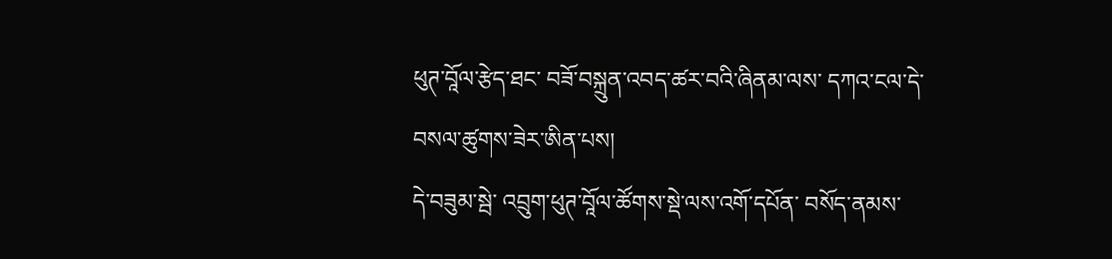ཕུཊ་བཱོལ་རྩེད་ཐང་ བཟོ་བསྐྲུན་འབད་ཚར་བའི་ཞིནམ་ལས་ དཀའ་ངལ་དེ་ བསལ་ཚུགས་ཟེར་ཨིན་པས།
དེ་བཟུམ་སྦེ་ འབྲུག་ཕུཊ་བཱོལ་ཚོགས་སྡེ་ལས་འགོ་དཔོན་ བསོད་ནམས་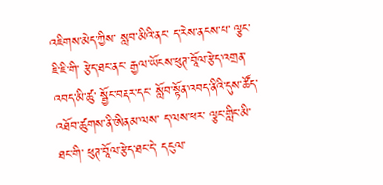འཇིགས་མེད་ཀྱིས་ སླབ་མིའི་ནང་ ད་རེས་ནངས་པ་ ལྕང་ཇི་ཇི་གི་ རྩེད་ཐང་ནང་ རྒྱལ་ཡོངས་ཕུཊ་བཱོལ་རྩེད་འགྲན་འབད་མི་ཚུ་ སྦྱོང་བརྡར་དང་ སློབ་སྟོན་འབད་ནིའི་དུས་ཚོད་འཐོབ་ཚུགས་ནི་ཨིནམ་ལས་ ད་ལས་ཕར་ ལྕང་གླིང་མི་ཐང་གི་ ཕུཊ་བཱོལ་རྩེད་ཐང་དེ་ དངུལ་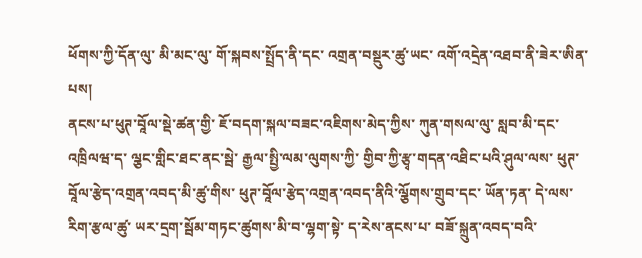ཕོགས་ཀྱི་དོན་ལུ་ མི་མང་ལུ་ གོ་སྐབས་སྤྲོད་ནི་དང་ འགྲན་བསྡུར་ཚུ་ཡང་ འགོ་འདྲེན་འཐབ་ནི་ཟེར་ཨིན་པས།
ནངས་པ་ཕུཊ་བཱོལ་སྡེ་ཚན་གྱི་ ཇོ་བདག་སྐལ་བཟང་འཇིགས་མེད་ཀྱིས་ ཀུན་གསལ་ལུ་ སླབ་མི་དང་འཁྲིལཝ་ད་ ལྕང་གླིང་ཐང་ནང་སྦེ་ རྒྱལ་སྤྱི་ལམ་ལུགས་ཀྱི་ གྱིབ་ཀྱི་རྩྭ་གདན་འཐིང་པའི་ཤུལ་ལས་ ཕུཊ་བཱོལ་རྩེད་འགྲན་འབད་མི་ཚུ་གིས་ ཕུཊ་བཱོལ་རྩེད་འགྲན་འབད་ནིའི་ལྕོགས་གྲུབ་དང་ ཡོན་ཏན་ དེ་ལས་ རིག་རྩལ་ཚུ་ ཡར་དྲག་སྦོམ་གཏང་ཚུགས་མི་བ་ལྷག་སྟེ་ ད་རེས་ནངས་པ་ བཟོ་སྐྲུན་འབད་བའི་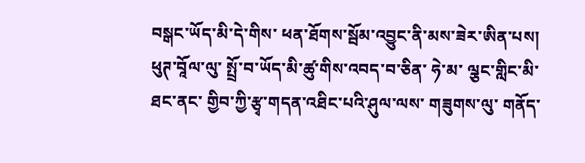བསྒང་ཡོད་མི་དེ་གིས་ ཕན་ཐོགས་སྦོམ་འབྱུང་ནི་མས་ཟེར་ཨིན་པས།
ཕུཊ་བཱོལ་ལུ་ སྤྲོ་བ་ཡོད་མི་ཚུ་གིས་འབད་བ་ཅིན་ ཧེ་མ་ ལྕང་གླིང་མི་ཐང་ནང་ གྱིབ་ཀྱི་རྩྭ་གདན་འཐིང་པའི་ཤུལ་ལས་ གཟུགས་ལུ་ གནོད་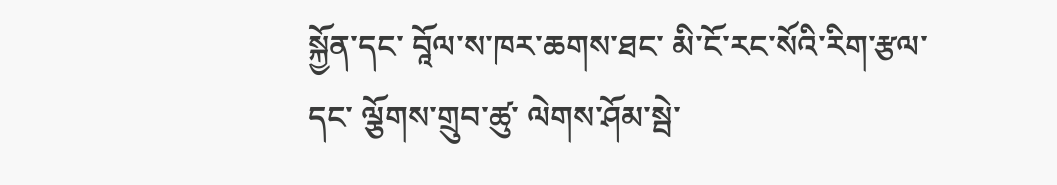སྐྱོན་དང་ བཱོལ་ས་ཁར་ཆགས་ཐང་ མི་ངོ་རང་སོའི་རིག་རྩལ་དང་ ལྕོགས་གྲུབ་ཚུ་ ལེགས་ཤོམ་སྦེ་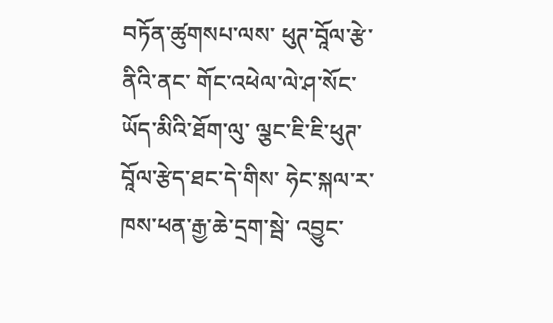བཏོན་ཚུགསཔ་ལས་ ཕུཊ་བཱོལ་རྩེ་ནིའི་ནང་ གོང་འཕེལ་ལེ་ཤ་སོང་ཡོད་མིའི་ཐོག་ལུ་ ལྕང་ཇི་ཇི་ཕུཊ་བཱོལ་རྩེད་ཐང་དེ་གིས་ ཧེང་སྐལ་ར་ ཁས་ཕན་རྒྱ་ཆེ་དྲག་སྦེ་ འབྱུང་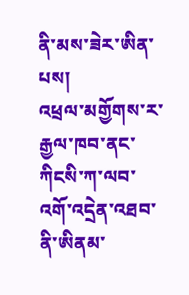ནི་མས་ཟེར་ཨིན་པས།
འཕྲལ་མགྱོགས་ར་ རྒྱལ་ཁབ་ནང་ ཀིངསི་ཀ་ལབ་འགོ་འདྲེན་འཐབ་ནི་ཨིནམ་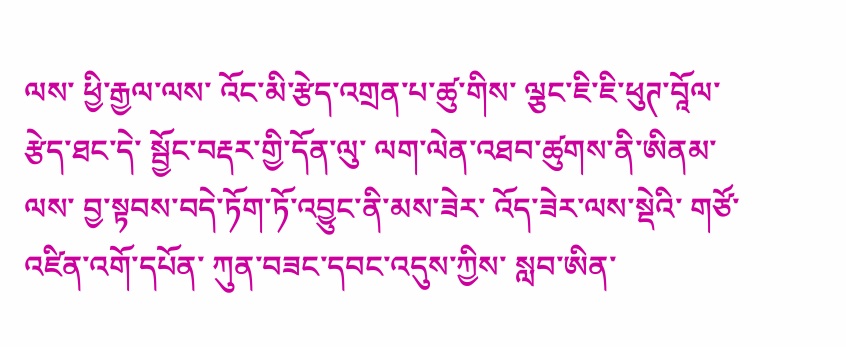ལས་ ཕྱི་རྒྱལ་ལས་ འོང་མི་རྩེད་འགྲན་པ་ཚུ་གིས་ ལྕང་ཇི་ཇི་ཕུཊ་བཱོལ་རྩེད་ཐང་དེ་ སྦྱོང་བརྡར་གྱི་དོན་ལུ་ ལག་ལེན་འཐབ་ཚུགས་ནི་ཨིནམ་ལས་ བྱ་སྟབས་བདེ་ཏོག་ཏོ་འབྱུང་ནི་མས་ཟེར་ འོད་ཟེར་ལས་སྡེའི་ གཙོ་འཛིན་འགོ་དཔོན་ ཀུན་བཟང་དབང་འདུས་ཀྱིས་ སླབ་ཨིན་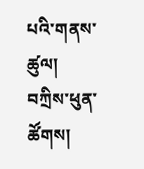པའི་གནས་ཚུལ།
བཀྲིས་ཕུན་ཚོགས།